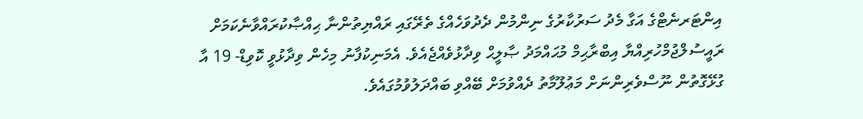އިންޓަރނެޓްގެ އަގާ މެދު ސަރުކާރުގެ ނިންމުން ދެދުވަހެއްގެ ތެރޭގައި ރައްޔިތުންނާ ޙިއްޞާކުރައްވާނެކަމަށް ރައީސުލްޖުމްހުރިއްޔާ އިބްރާޙިމް މުޙައްމަދު ޞާލީޙް ވިދާޅުވެއްޖެއެވެ. އެމަނިކުފާނު މިހެން ވިދާޅުވީ ކޮވިޑް- 19 އާ ގުޅޭގޮތުން ނޫސްވެރިންނަށް މަޢުލޫމާތު ދެއްވުމަށް ބޭއްވި ބައްދަލުވުމުގައެވެ.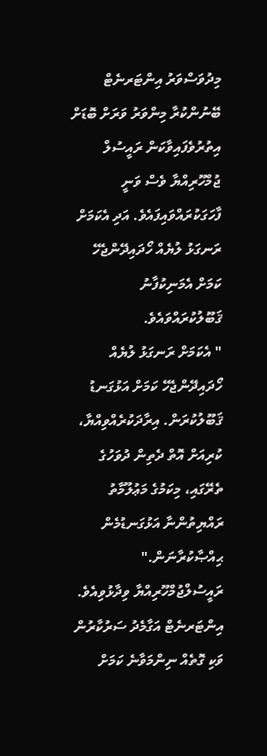މިދުވަސްވަރު އިންޓަރނެޓް ބޭނުންކުރާ މިންވަރު ވަރަށް ބޮޑަށް އިތުރުވެފައިވާކަން ރައީސުލް ޖުމްހޫރިއްޔާ ވެސް ވަނީ ފާހަގަކުރައްވައިފައެވެ. އަދި އެކަމަށް ރަނގަޅު ލުޔެއް ހޯދައިދޭންޖެހޭ ކަމަށް އެމަނިކުފާނު ޤަބޫލުކުރައްވައެވެ.
" އެކަމަށް ރަނގަޅު ލުޔެއް ހޯދައިދޭންޖެހޭ ކަމަށް އަޅުގަނޑު ޤަބޫލުކުރަން. އިރާދަކުރެއްވިއްޔާ، ކުރިއަށް އޮތް ދެތިން ދުވަހުގެ ތެރޭގައި، މިކަމުގެ މަޢުލޫމާތު ރައްޔިތުންނާ އަޅުގަނޑުމެން ޙިއްޞާކުރާނަން." ރައީސުލްޖުމްހޫރިއްޔާ ވިދާޅުވިއެވެ.
އިންޓަރނެޓް އަގާމެދު ސަރުކާރުން ވަކި ގޮތެއް ނިންމަވާނެ ކަމަށް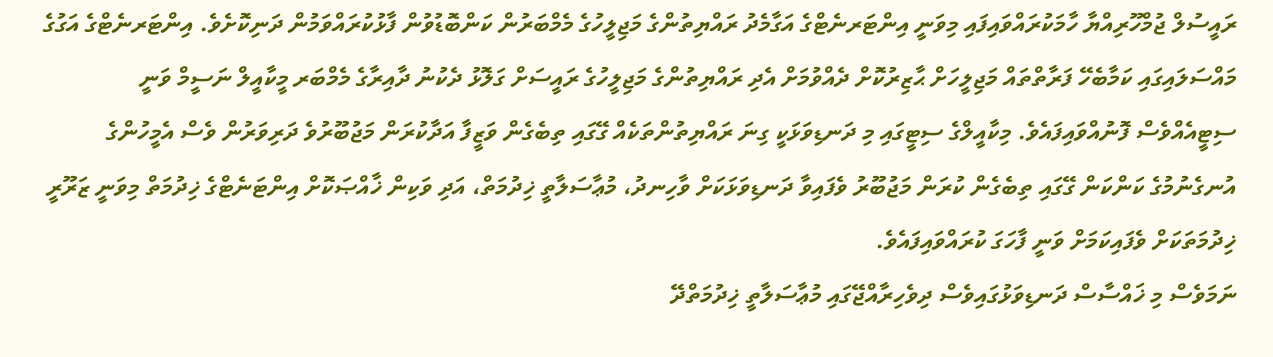ރައީސުލް ޖުމްހޫރިއްޔާ ހާމަކުރައްވައިފައި މިވަނީ އިންޓަރނެޓްގެ އަގާމެދު ރައްޔިތުންގެ މަޖިލީހުގެ މެމްބަރުން ކަންބޮޑުވުން ފާޅުކުރައްވަމުން ދަނިކޮށެވެ. އިންޓަރނެޓްގެ އަގުގެ މައްސަލައިގައި ކަމާބެހޭ ފަރާތްތައް މަޖިލީހަށް ޙާޒިރުކޮށް ދެއްވުމަށް އެދި ރައްޔިތުންގެ މަޖިލީހުގެ ރައީސަށް ގަލޮޅު ދެކުނު ދާއިރާގެ މެމްބަރ މީކާއީލް ނަސީމް ވަނީ ސިޓީއެއްވެސް ފޮނުއްވައިފައެވެ. މިކާއީލްގެ ސިޓީގައި މި ދަނޑިވަޅަކީ ގިނަ ރައްޔިތުންތަކެއް ގޭގައި ތިބެގެން ވަޒީފާ އަދާކުރަން މަޖުބޫރުވެ ދަރިވަރުން ވެސް އެމީހުންގެ އުނގެނުމުގެ ކަންކަން ގޭގައި ތިބެގެން ކުރަން މަޖުބޫރު ވެފައިވާ ދަނޑިވަޅަކަށް ވާހިނދު، މުޢާސަލާތީ ޚިދުމަތް، އަދި ވަކިން ޚާއްޞަކޮށް އިންޓަނެޓްގެ ޚިދުމަތް މިވަނީ ޒަރޫރީ ޚިދުމަތަކަށް ވެފައިކަމަށް ވަނީ ފާހަގަ ކުރައްވައިފައެވެ.
ނަމަވެސް މި ޚައްސާސް ދަނޑިވަޅުގައިވެސް ދިވެހިރާއްޖޭގައި މުޢާސަލާތީ ޚިދުމަތްދޭ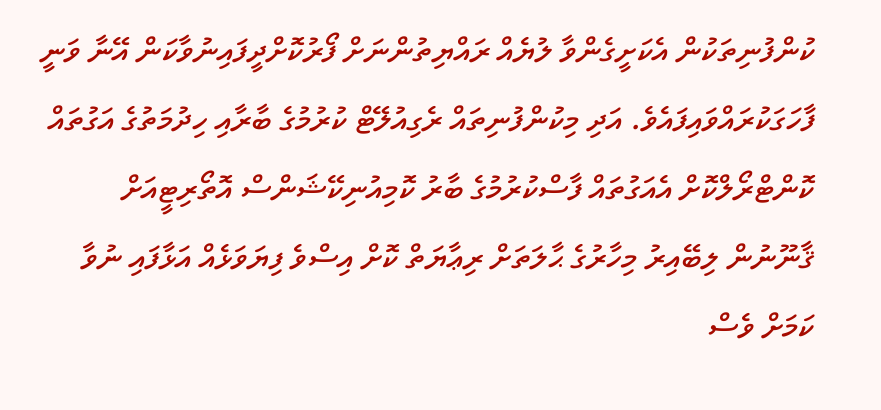ކުންފުނިތަކުން އެކަށީގެންވާ ލުޔެއް ރައްޔިތުންނަށް ފޯރުކޮށްދީފައިނުވާކަން އޭނާ ވަނީ ފާހަގަކުރައްވައިފައެވެ. އަދި މިކުންފުނިތައް ރެގިއުލޭޓް ކުރުމުގެ ބާރާއި ހިދުމަތުގެ އަގުތައް ކޮންޓްރޯލްކޮށް އެއަގުތައް ފާސްކުރުމުގެ ބާރު ކޮމިއުނިކޭޝަންސް އޮތޯރިޓީއަށް ޤާނޫނުން ލިބޭއިރު މިހާރުގެ ޙާލަތަށް ރިޢާޔަތް ކޮށް އިސްވެ ފިޔަވަޅެއް އަޅާފައި ނުވާ ކަމަށް ވެސް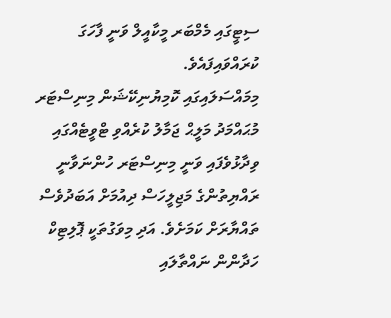ސިޓީގައި މެމްބަރ މީކާއީލް ވަނީ ފާހަގަ ކުރައްވައިފައެވެ.
މިމައްސަލައިގައި ކޮމިޔުނިކޭޝަން މިނިސްޓަރ މުޙައްމަދު މަލީޙް ޖަމާލު ކުރެއްވި ޓްވީޓެއްގައި ވިދާޅުވެފައި ވަނީ މިނިސްޓަރ ހުންނަވާނީ ރައްޔިތުންގެ މަޖިލީހަސް ދިއުމަށް އަބަދުވެސް ތައްޔާރަށް ކަމަށެވެ. އަދި މިވަގުތަކީ ޕޮލިޓިކް ހަދާންން ނައްތާލައި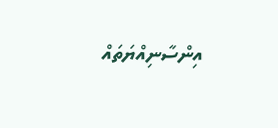އިންސާނިއްޔަތައް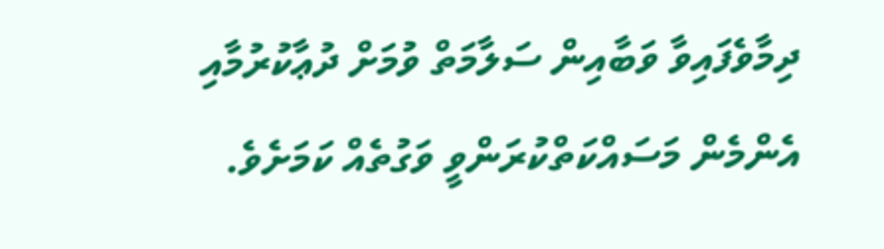ދިމާވެފައިވާ ވަބާއިން ސަލާމަތް ވުމަށް ދުޢާކުރުމާއި އެންމެން މަސައްކަތްކުރަންވީ ވަގުތެއް ކަމަށެވެ.